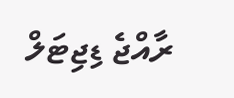ރާއްޖެ ޑިޖިޓަލް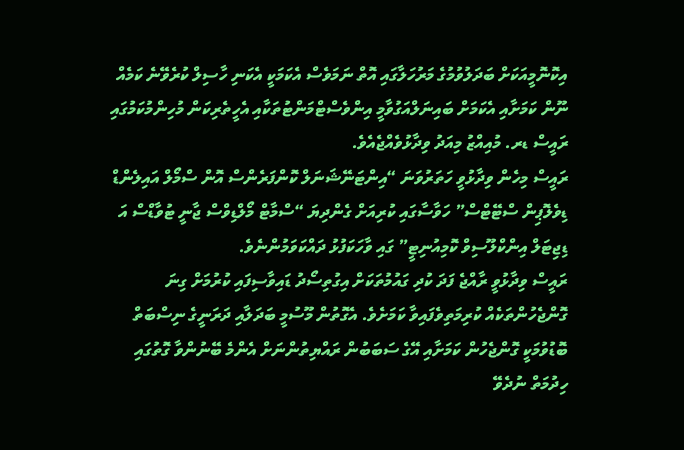އިކޮނޮމީއަކަށް ބަދަލުވުމުގެ މަރުހަލާގައި އޮތް ނަމަވެސް އެކަމަކީ އެކަނި ހާސިލް ކުރެވޭނެ ކަމެއް ނޫން ކަމަށާއި އެކަމަށް ބައިނަލްއަގުވާމީ އިންވެސްޓްމަންޓުތަކާއި އެހީތެރިކަން މުހިންމުކަމުގައި ރައީސް ޑރ. މުއިއްޒު މިއަދު ވިދާޅުވެއްޖެއެވެ.
ރައީސް މިހެން ވިދާޅުވީ ހަތަރުވަނަ “އިންޓަނޭޝަނަލް ކޮންފަރެންސް އޮން ސްމޯލް އައިލެންޑް ޑިވެލޮޕިން ސްޓޭޓްސް” ހަވާސާގައި ކުރިއަށް ގެންދިޔަ “ސްމާޓް މޯލްޑިވްސް ޖާނީ ޓުވާޑްސް އަ ޑިޖިޓަލް އިންކްލޫސިވް ކޮމިއުނިޓީ” ގައި ވާހަކަފުޅު ދައްކަވަމުންނެވެ.
ރައީސް ވިދާޅުވީ ރާއްޖެ ފަދަ ކުދި ގައުމުތަކަށް އިގުތިސޯދު ޑައިވާސިފައި ކުރުމަށް ގިނަ ގޮންޖެހުންތަކެއް ކުރިމަތިވެފައިވާ ކަމަށެވެ. އެގޮތުން މޫސުމީ ބަދަލާއި ދަރަނީގެ ނިސްބަތް ބޮޑުވުމަކީ ގޮންޖެހުން ކަމަށާއި އޭގެ ސަބަބުން ރައްޔިތުންނަށް އެންމެ ބޭނުންވާ ގޮތުގައި ހިދުމަތް ނުދެވޭ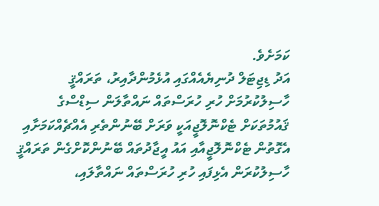ކަމަށެވެ.
އަދު ޑިޖިޓަލް ދުނިޔެއެއްގައި އުޅެމުންދާއިރު، ތަރައްޤީ ހާސިލުކުރުމަށް ހުރި ހުރަސްތައް ނައްތާލަން ސިޑްސްގެ ޤައުމުތަކަށް ޓެކްނޮލޮޖީއަކީ ވަރަށް ބޭނުންތެރި އެއްޗެއްކަމަށާއި އެގޮތުން ޓެކްނޮލޮޖީއާއި އައު އީޖާދުތައް ބޭނުންކޮށްގެން ތަރައްޤީ ހާސިލުކުރަން އެޅިފައި ހުރި ހުރަސްތައް ނައްތާލައި،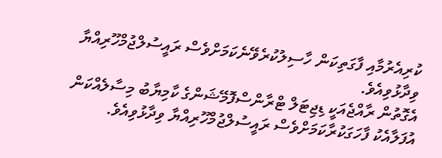ކުރިއެރުމާއި ފާގަތިކަން ހާސިލުކުރެވޭނެކަމަށްވެސް ރައީސުލްޖުމްހޫރިއްޔާ ވިދާޅުވިއެވެ.
އެގޮތުން ރާއްޖެއަކީ ޑިޖިޓަލް ޓްރާންސްފޮމޭޝަންގެ ކާމިޔާބު މިސާލެއްކަން އުފަލާއެކު ފާހަގަކުރާކަމަށްވެސް ރައީސުލްޖުމްހޫރިއްޔާ ވިދާޅުވިއެވެ.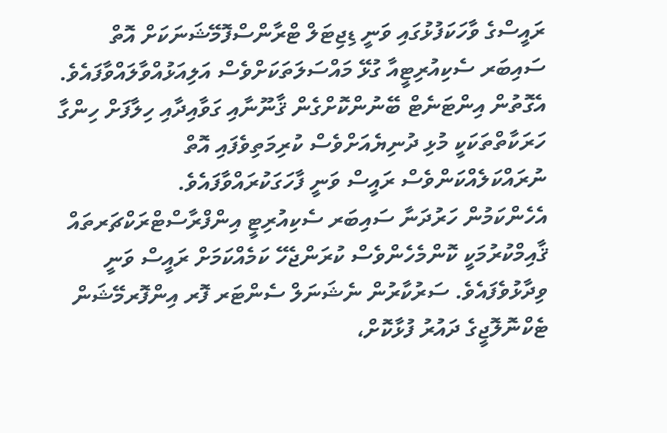ރައީސްގެ ވާހަކަފުޅުގައި ވަނީ ޑިޖިޓަލް ޓްރާންސްފޮމޭޝަނަކަށް އޮތް ސައިބަރ ސެކިއުރިޓީއާ ގުޅޭ މައްސަލަތަކަށްވެސް އަލިއަޅުއްވާލައްވާފައެވެ. އެގޮތުން އިންޓަނެޓް ބޭނުންކޮށްގެން ޤާނޫނާއި ގަވާއިދާއި ހިލާފަށް ހިންގާ ހަރަކާތްތަކަކީ މުޅި ދުނިޔެއަށްވެސް ކުރިމަތިވެފައި އޮތް ނުރައްކަލެއްކަންވެސް ރައީސް ވަނީ ފާހަގަކުރައްވާފައެވެ.
އެހެންކަމުން ހަރުދަނާ ސައިބަރ ސެކިއުރިޓީ އިންފްރާސްޓްރަކްޗަރތައް ޤާއިމްކުރުމަކީ ކޮންމެހެންވެސް ކުރަންޖެހޭ ކަމެއްކަމަށް ރައީސް ވަނީ ވިދާޅުވެފައެވެ. ސަރުކާރުން ނެޝަނަލް ސެންޓަރ ފޮރ އިންފޮރމޭޝަން ޓެކްނޮލޮޖީގެ ދައުރު ފުޅާކޮށް،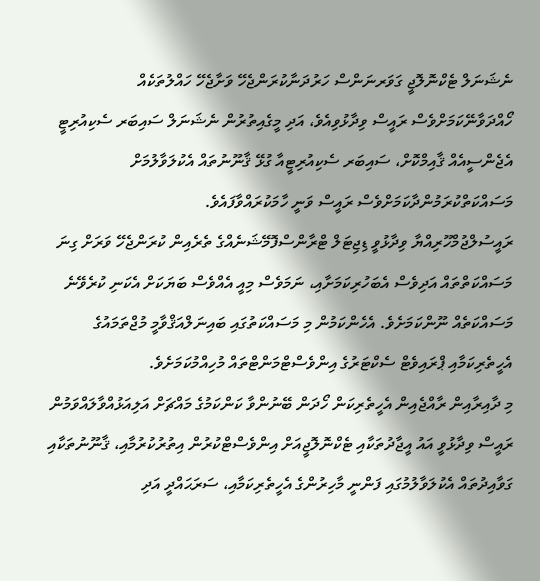ނެޝަނަލް ޓެކްނޮލޮޖީ ގަވަރނަންސް ހަރުދަނާކުރަންޖެހޭ ވަށާޖެހޭ ހައްލުތަކެއް ހޯއްދަވާނޭކަމަށްވެސް ރައީސް ވިދާޅުވިއެވެ، އަދި މީގެއިތުރުން ނެޝަނަލް ސައިބަރ ސެކިއުރިޓީ އެޖެންސީއެއް ޤާއިމްކޮށް، ސައިބަރ ސެކިއުރިޓީއާ ގުޅޭ ޤާނޫނުތައް އެކުލަވާލުމަށް މަސައްކަތްކުރަމުންދާކަމަށްވެސް ރައީސް ވަނީ ހާމަކުރައްވާފައެވެ.
ރައީސުލްޖުމްހޫރިއްޔާ ވިދާޅުވީ ޑިޖިޓަލް ޓްރާންސްފޮމޭޝަނެއްގެ ތެރެއިން ކުރަންޖެހޭ ވަރަށް ގިނަ މަސައްކަތްތައް އަދިވެސް އެބަހުރިކަމަށާއި، ނަމަވެސް މިއީ އެއްވެސް ބަޔަކަށް އެކަނި ކުރެވޭނެ މަސައްކަތެއް ނޫންކަމަށެވެ. އެހެންކަމުން މި މަސައްކަތުގައި ބައިނަލްއަޤްވާމީ މުޖްތަމައުގެ އެހީތެރިކަމާއި ޕްރައިވެޓް ސެކްޓަރުގެ އިންވެސްޓްމަންޓްތައް މުހިއްމުކަމަށެވެ.
މި ދާއިރާއިން ރާއްޖެއިން އެހީތެރިކަން ހޯދަން ބޭނުންވާ ކަންކަމުގެ މައްޗަށް އަލިއަޅުއްވާލައްވަމުން ރައީސް ވިދާޅުވީ އައު އީޖާދުތަކާއި ޓެކްނޮލޮޖީއަށް އިންވެސްޓްކުރުން އިތުރުކުރުމާއި، ޤާނޫނުތަކާއި ގަވާއިދުތައް އެކުލަވާލުމުގައި ފަންނީ މާހިރުންގެ އެހީތެރިކަމާއި، ސަރަޙައްދީ އަދި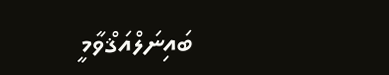ބައިނަލްއަޤްވާމީ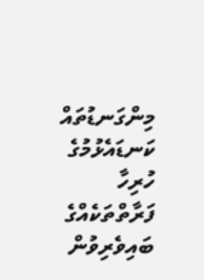މިންގަނޑުތައް ކަނޑައެޅުމުގެ ހުރިހާ ފަރާތްތަކެއްގެ ބައިވެރިވުން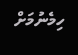ހިމެނުމަށް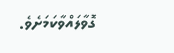ގޮވާލައްވާކަމަށެވެ.